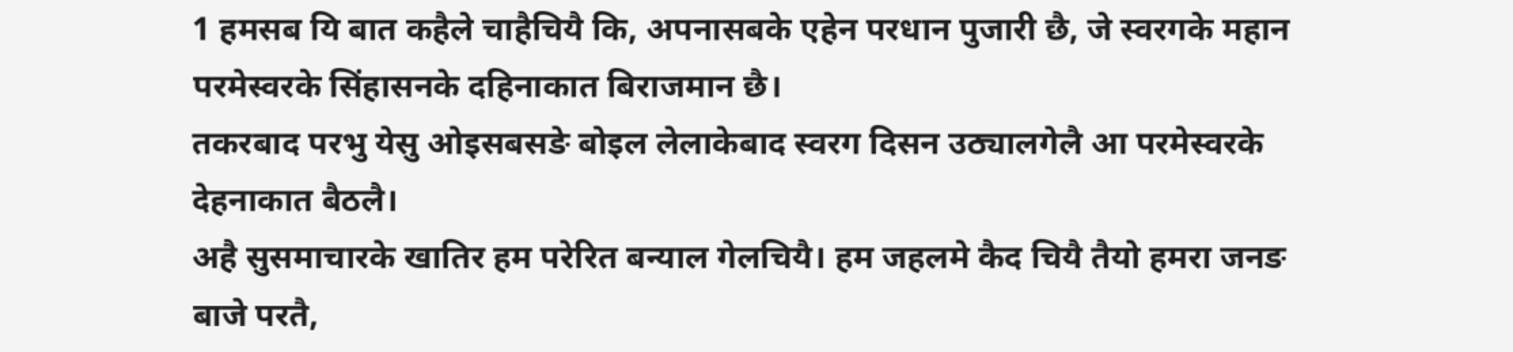1 हमसब यि बात कहैले चाहैचियै कि, अपनासबके एहेन परधान पुजारी छै, जे स्वरगके महान परमेस्वरके सिंहासनके दहिनाकात बिराजमान छै।
तकरबाद परभु येसु ओइसबसङे बोइल लेलाकेबाद स्वरग दिसन उठ्यालगेलै आ परमेस्वरके देहनाकात बैठलै।
अहै सुसमाचारके खातिर हम परेरित बन्याल गेलचियै। हम जहलमे कैद चियै तैयो हमरा जनङ बाजे परतै,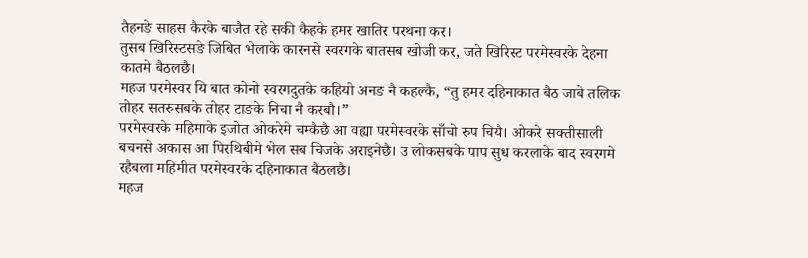तैहनङे साहस कैरके बाजैत रहे सकी कैहके हमर खातिर परथना कर।
तुसब खिरिस्टसङे जिबित भेलाके कारनसे स्वरगके बातसब खोजी कर, जते खिरिस्ट परमेस्वरके देहना कातमे बैठलछै।
महज परमेस्वर यि बात कोनो स्वरगदुतके कहियो अनङ नै कहल्कै, “तु हमर दहिनाकात बैठ जाबे तलिक तोहर सतरुसबके तोहर टाङके निचा नै करबौ।”
परमेस्वरके महिमाके इजोत ओकरेमे चम्कैछै आ वह्या परमेस्वरके साँचो रुप चियै। ओकरे सक्तीसाली बचनसे अकास आ पिरथिबीमे भेल सब चिजके अराइनेछै। उ लोकसबके पाप सुध करलाके बाद स्वरगमे रहैबला महिमीत परमेस्वरके दहिनाकात बैठलछै।
महज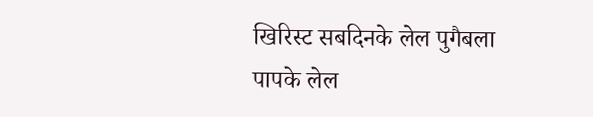खिरिस्ट सबदिनके लेल पुगैबला पापके लेल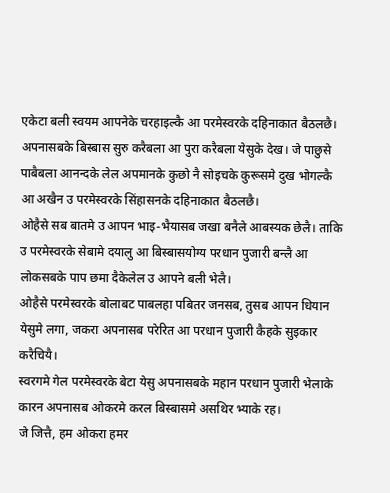एकेटा बली स्वयम आपनेके चरहाइल्कै आ परमेस्वरके दहिनाकात बैठलछै।
अपनासबके बिस्बास सुरु करैबला आ पुरा करैबला येसुके देख। जे पाछुसे पाबैबला आनन्दके लेल अपमानके कुछो नै सोइचके कुरूसमे दुख भोगल्कै आ अखैन उ परमेस्वरके सिंहासनके दहिनाकात बैठलछै।
ओहैसे सब बातमे उ आपन भाइ-भैयासब जखा बनैले आबस्यक छेलै। ताकि उ परमेस्वरके सेबामे दयालु आ बिस्बासयोग्य परधान पुजारी बन्लै आ लोकसबके पाप छमा दैकेलेल उ आपने बली भेलै।
ओहैसे परमेस्वरके बोलाबट पाबलहा पबितर जनसब, तुसब आपन धियान येसुमे लगा, जकरा अपनासब परेरित आ परधान पुजारी कैहके सुइकार करैचियै।
स्वरगमे गेल परमेस्वरके बेटा येसु अपनासबके महान परधान पुजारी भेलाके कारन अपनासब ओकरमे करल बिस्बासमे असथिर भ्याके रह।
जे जित्तै, हम ओकरा हमर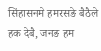सिंहासनमे हमरसङे बैठैले हक देबै, जनङ हम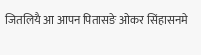जितलियै आ आपन पितासङे ओकर सिंहासनमे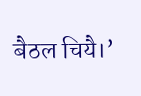बैठल चियै।’